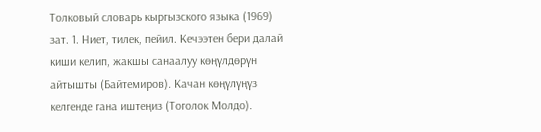Толковый словарь кыргызского языка (1969)
зат. 1. Ниет, тилек, пейил. Кечээтен бери далай киши келип, жакшы санаалуу көңүлдөрүн айтышты (Байтемиров). Качан көңүлүңүз келгенде гана иштеңиз (Тоголок Молдо).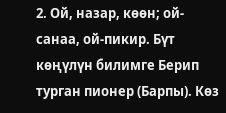2. Ой, назар, көөн; ой-санаа, ой-пикир. Бүт көңүлүн билимге Берип турган пионер (Барпы). Көз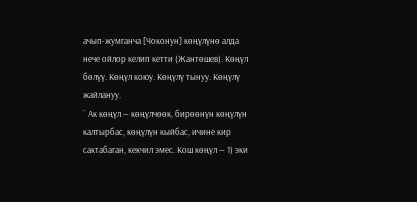ачып-жумганча [Чоконун] көңүлүнө алда нече ойлор келип кетти (Жантөшев). Көңүл бөлүү. Көңүл коюу. Көңүлү тынуу. Көңүлү жайлануу.
¨ Ак көңүл — көңүлчөөк, бирөөнүн көңүлүн калтырбас, көңүлүн кыйбас, ичине кир сактабаган, кекчил эмес. Кош көңүл — 1) эки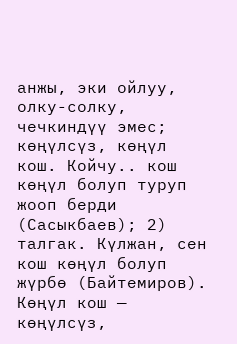анжы, эки ойлуу, олку-солку, чечкиндүү эмес; көңүлсүз, көңүл кош. Койчу.. кош көңүл болуп туруп жооп берди (Сасыкбаев); 2) талгак. Күлжан, сен кош көңүл болуп жүрбө (Байтемиров). Көңүл кош — көңүлсүз,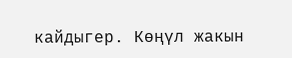кайдыгер. Көңүл жакын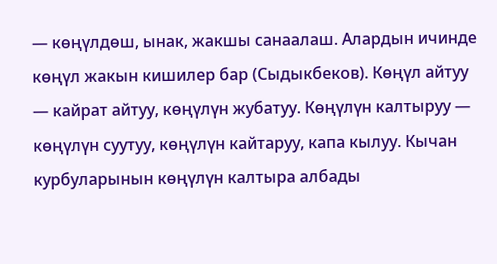— көңүлдөш, ынак, жакшы санаалаш. Алардын ичинде көңүл жакын кишилер бар (Сыдыкбеков). Көңүл айтуу — кайрат айтуу, көңүлүн жубатуу. Көңүлүн калтыруу — көңүлүн суутуу, көңүлүн кайтаруу, капа кылуу. Кычан курбуларынын көңүлүн калтыра албады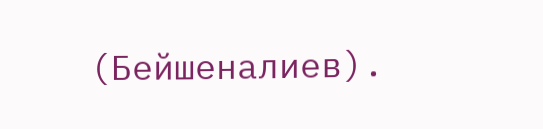(Бейшеналиев).